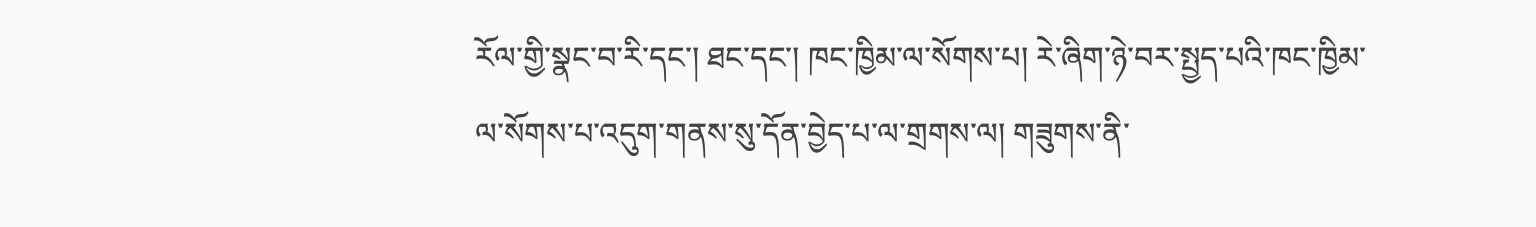རོལ་གྱི་སྣང་བ་རི་དང་། ཐང་དང་། ཁང་ཁྱིམ་ལ་སོགས་པ། རེ་ཞིག་ཉེ་བར་སྤྱད་པའི་ཁང་ཁྱིམ་ལ་སོགས་པ་འདུག་གནས་སུ་དོན་བྱེད་པ་ལ་གྲགས་ལ། གཟུགས་ནི་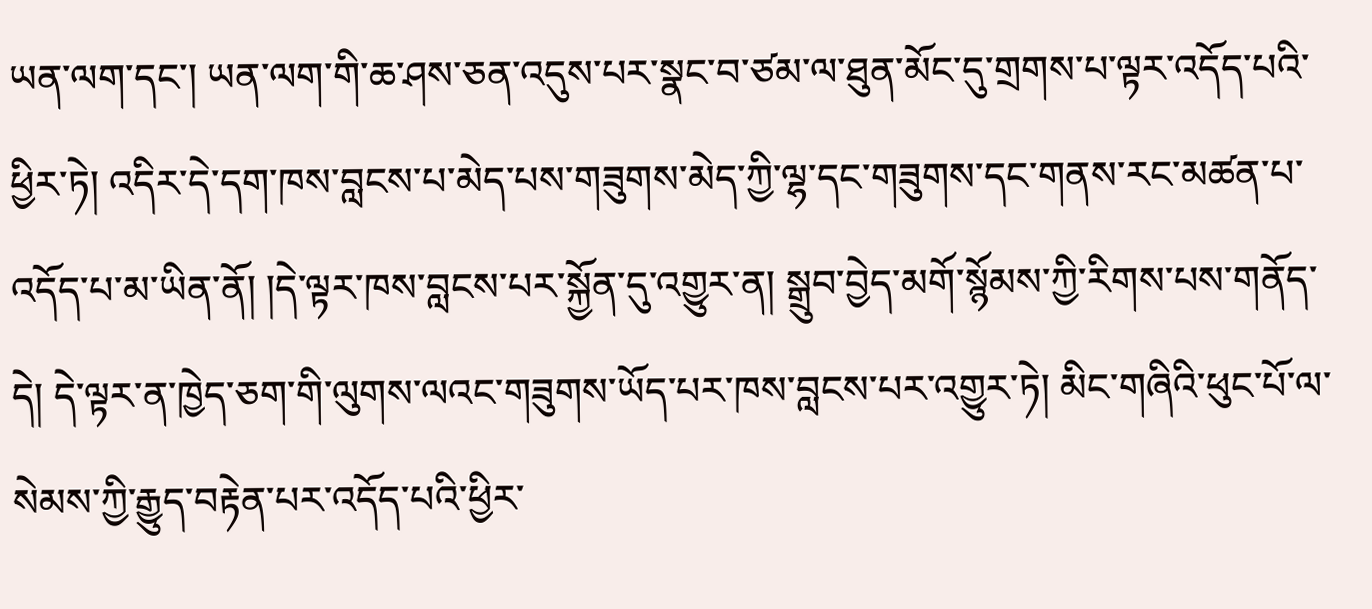ཡན་ལག་དང་། ཡན་ལག་གི་ཆ་ཤས་ཅན་འདུས་པར་སྣང་བ་ཙམ་ལ་ཐུན་མོང་དུ་གྲགས་པ་ལྟར་འདོད་པའི་ཕྱིར་ཏེ། འདིར་དེ་དག་ཁས་བླངས་པ་མེད་པས་གཟུགས་མེད་ཀྱི་ལྷ་དང་གཟུགས་དང་གནས་རང་མཚན་པ་འདོད་པ་མ་ཡིན་ནོ། །དེ་ལྟར་ཁས་བླངས་པར་སྐྱོན་དུ་འགྱུར་ན། སྒྲུབ་བྱེད་མགོ་སྙོམས་ཀྱི་རིགས་པས་གནོད་དེ། དེ་ལྟར་ན་ཁྱེད་ཅག་གི་ལུགས་ལའང་གཟུགས་ཡོད་པར་ཁས་བླངས་པར་འགྱུར་ཏེ། མིང་གཞིའི་ཕུང་པོ་ལ་སེམས་ཀྱི་རྒྱུད་བརྟེན་པར་འདོད་པའི་ཕྱིར་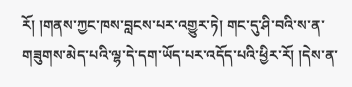རོ། །གནས་ཀྱང་ཁས་བླངས་པར་འགྱུར་ཏེ། གང་དུ་ཤི་བའི་ས་ན་གཟུགས་མེད་པའི་ལྷ་དེ་དག་ཡོད་པར་འདོད་པའི་ཕྱིར་རོ། །དེས་ན་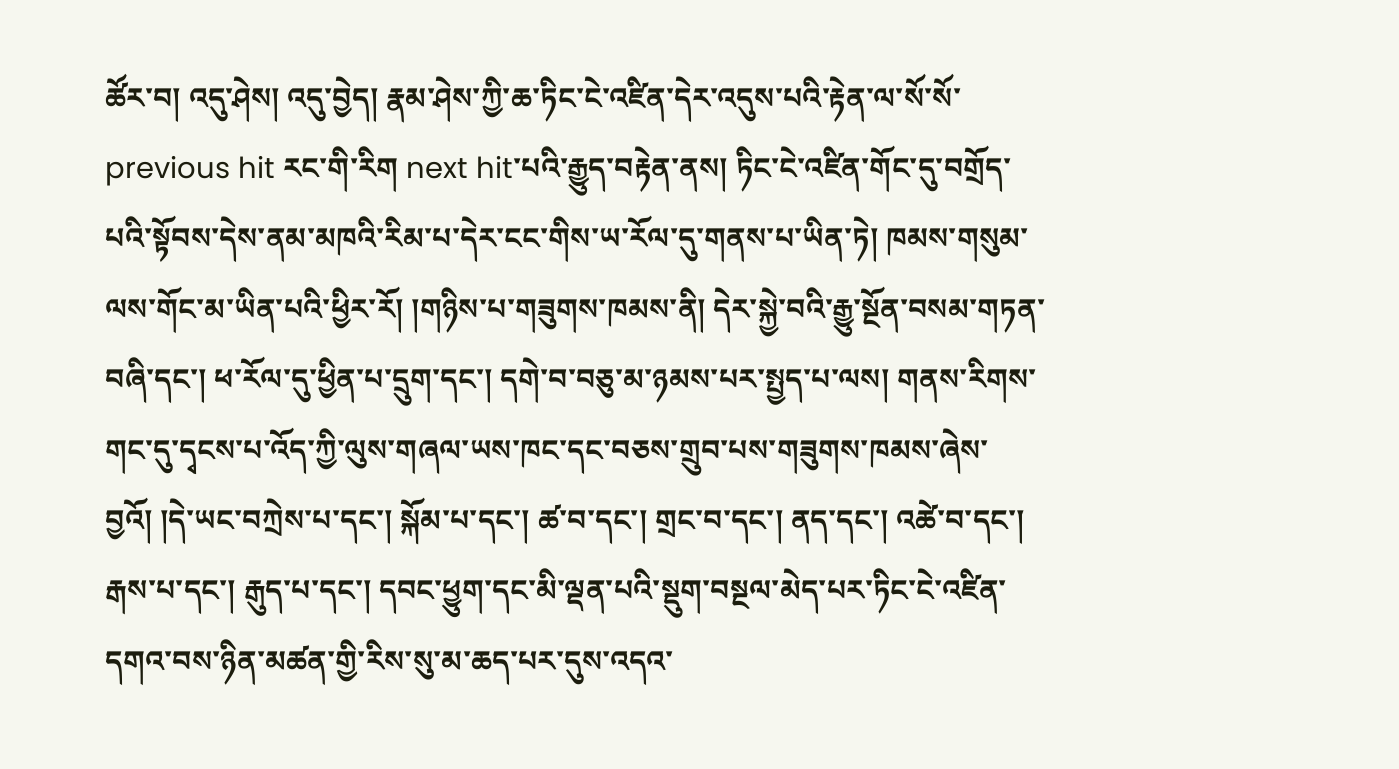ཚོར་བ། འདུ་ཤེས། འདུ་བྱེད། རྣམ་ཤེས་ཀྱི་ཆ་ཏིང་ངེ་འཛིན་དེར་འདུས་པའི་རྟེན་ལ་སོ་སོ་previous hit རང་གི་རིག next hit་པའི་རྒྱུད་བརྟེན་ནས། ཏིང་ངེ་འཛིན་གོང་དུ་བགྲོད་པའི་སྟོབས་དེས་ནམ་མཁའི་རིམ་པ་དེར་ངང་གིས་ཡ་རོལ་དུ་གནས་པ་ཡིན་ཏེ། ཁམས་གསུམ་ལས་གོང་མ་ཡིན་པའི་ཕྱིར་རོ། །གཉིས་པ་གཟུགས་ཁམས་ནི། དེར་སྐྱེ་བའི་རྒྱུ་སྔོན་བསམ་གཏན་བཞི་དང་། ཕ་རོལ་དུ་ཕྱིན་པ་དྲུག་དང་། དགེ་བ་བཅུ་མ་ཉམས་པར་སྤྱད་པ་ལས། གནས་རིགས་གང་དུ་དྭངས་པ་འོད་ཀྱི་ལུས་གཞལ་ཡས་ཁང་དང་བཅས་གྲུབ་པས་གཟུགས་ཁམས་ཞེས་བྱའོ། །དེ་ཡང་བཀྲེས་པ་དང་། སྐོམ་པ་དང་། ཚ་བ་དང་། གྲང་བ་དང་། ནད་དང་། འཚེ་བ་དང་། རྒས་པ་དང་། རྒུད་པ་དང་། དབང་ཕྱུག་དང་མི་ལྡན་པའི་སྡུག་བསྔལ་མེད་པར་ཏིང་ངེ་འཛིན་དགའ་བས་ཉིན་མཚན་གྱི་རིས་སུ་མ་ཆད་པར་དུས་འདའ་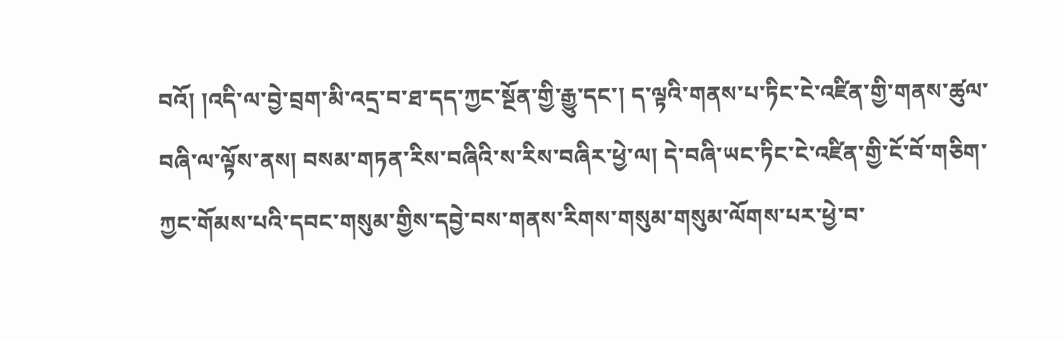བའོ། །འདི་ལ་བྱེ་བྲག་མི་འདྲ་བ་ཐ་དད་ཀྱང་སྔོན་གྱི་རྒྱུ་དང་། ད་ལྟའི་གནས་པ་ཏིང་ངེ་འཛིན་གྱི་གནས་ཚུལ་བཞི་ལ་ལྟོས་ནས། བསམ་གཏན་རིས་བཞིའི་ས་རིས་བཞིར་ཕྱེ་ལ། དེ་བཞི་ཡང་ཏིང་ངེ་འཛིན་གྱི་ངོ་བོ་གཅིག་ཀྱང་གོམས་པའི་དབང་གསུམ་གྱིས་དབྱེ་བས་གནས་རིགས་གསུམ་གསུམ་ལོགས་པར་ཕྱེ་བ་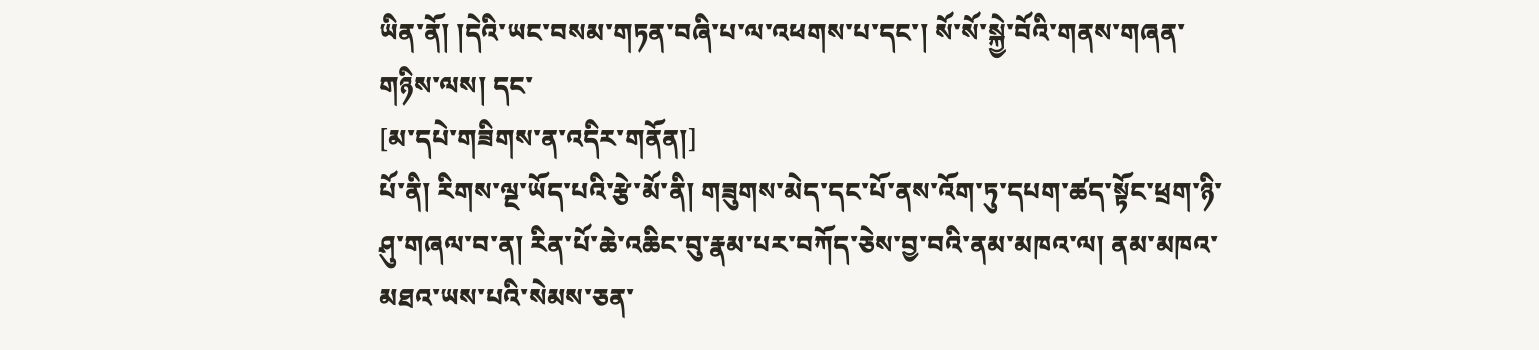ཡིན་ནོ། །དེའི་ཡང་བསམ་གཏན་བཞི་པ་ལ་འཕགས་པ་དང་། སོ་སོ་སྐྱེ་བོའི་གནས་གཞན་གཉིས་ལས། དང་
[མ་དཔེ་གཟིགས་ན་འདིར་གནོན།]
པོ་ནི། རིགས་ལྔ་ཡོད་པའི་རྩེ་མོ་ནི། གཟུགས་མེད་དང་པོ་ནས་འོག་ཏུ་དཔག་ཚད་སྟོང་ཕྲག་ཉི་ཤུ་གཞལ་བ་ན། རིན་པོ་ཆེ་འཆིང་བུ་རྣམ་པར་བཀོད་ཅེས་བྱ་བའི་ནམ་མཁའ་ལ། ནམ་མཁའ་མཐའ་ཡས་པའི་སེམས་ཅན་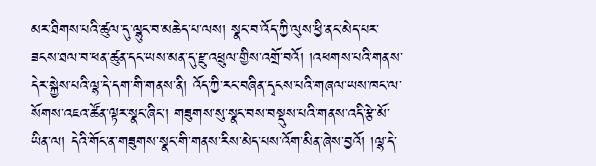མར་ཐིགས་པའི་ཚུལ་དུ་ལྷུང་བ་མཆེད་པ་ལས། སྣང་བ་འོད་ཀྱི་ལུས་ཕྱི་ནང་མེད་པར་ཟངས་ཐལ་བ་ཕན་ཚུན་དང་ཡས་མན་དུ་རྫུ་འཕྲུལ་གྱིས་འགྲོ་བའོ། །འཕགས་པའི་གནས་དེར་སྐྱེས་པའི་ལྷ་དེ་དག་གི་གནས་ནི། འོད་ཀྱི་རང་བཞིན་དྭངས་པའི་གཞལ་ཡས་ཁང་ལ་སོགས་འཇའ་ཚོན་ལྟར་སྣང་ཞིང་། གཟུགས་སུ་སྣང་བས་བསྡུས་པའི་གནས་འདི་རྩེ་མོ་ཡིན་ལ། དེའི་གོང་ན་གཟུགས་སྣང་གི་གནས་རིས་མེད་པས་འོག་མིན་ཞེས་བྱའོ། །ལྷ་དེ་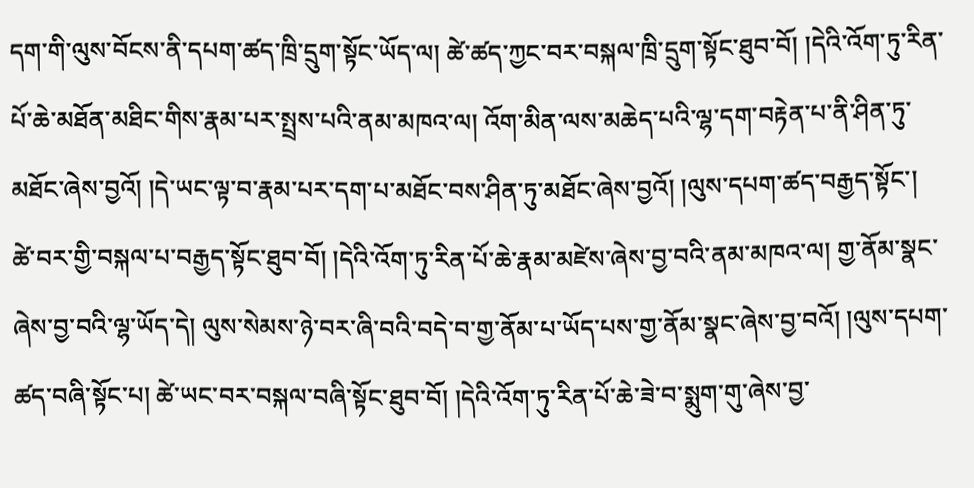དག་གི་ལུས་བོངས་ནི་དཔག་ཚད་ཁྲི་དྲུག་སྟོང་ཡོད་ལ། ཚེ་ཚད་ཀྱང་བར་བསྐལ་ཁྲི་དྲུག་སྟོང་ཐུབ་བོ། །དེའི་འོག་ཏུ་རིན་པོ་ཆེ་མཐོན་མཐིང་གིས་རྣམ་པར་སྤྲས་པའི་ནམ་མཁའ་ལ། འོག་མིན་ལས་མཆེད་པའི་ལྷ་དག་བརྟེན་པ་ནི་ཤིན་ཏུ་མཐོང་ཞེས་བྱའོ། །དེ་ཡང་ལྟ་བ་རྣམ་པར་དག་པ་མཐོང་བས་ཤིན་ཏུ་མཐོང་ཞེས་བྱའོ། །ལུས་དཔག་ཚད་བརྒྱད་སྟོང་། ཚེ་བར་གྱི་བསྐལ་པ་བརྒྱད་སྟོང་ཐུབ་བོ། །དེའི་འོག་ཏུ་རིན་པོ་ཆེ་རྣམ་མཛེས་ཞེས་བྱ་བའི་ནམ་མཁའ་ལ། གྱ་ནོམ་སྣང་ཞེས་བྱ་བའི་ལྷ་ཡོད་དེ། ལུས་སེམས་ཉེ་བར་ཞི་བའི་བདེ་བ་གྱ་ནོམ་པ་ཡོད་པས་གྱ་ནོམ་སྣང་ཞེས་བྱ་བའོ། །ལུས་དཔག་ཚད་བཞི་སྟོང་པ། ཚེ་ཡང་བར་བསྐལ་བཞི་སྟོང་ཐུབ་བོ། །དེའི་འོག་ཏུ་རིན་པོ་ཆེ་ཟེ་བ་སྨུག་གུ་ཞེས་བྱ་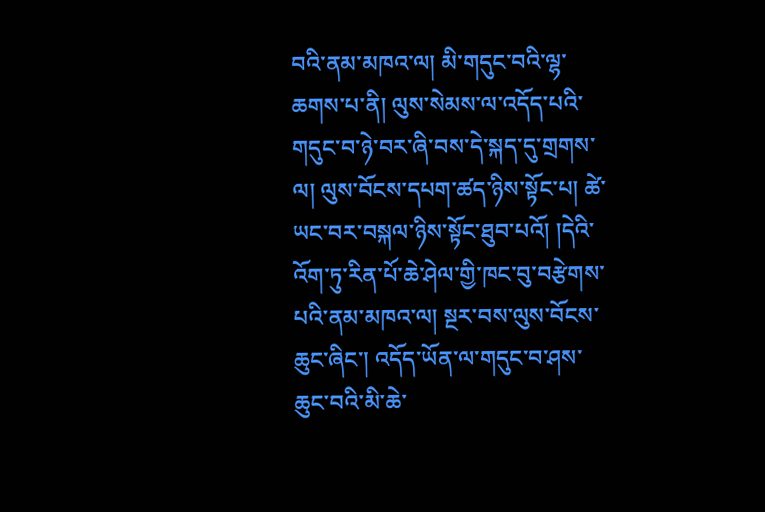བའི་ནམ་མཁའ་ལ། མི་གདུང་བའི་ལྷ་ཆགས་པ་ནི། ལུས་སེམས་ལ་འདོད་པའི་གདུང་བ་ཉེ་བར་ཞི་བས་དེ་སྐད་དུ་གྲགས་ལ། ལུས་བོངས་དཔག་ཚད་ཉིས་སྟོང་པ། ཚེ་ཡང་བར་བསྐལ་ཉིས་སྟོང་ཐུབ་པའོ། །དེའི་འོག་ཏུ་རིན་པོ་ཆེ་ཤེལ་གྱི་ཁང་བུ་བརྩེགས་པའི་ནམ་མཁའ་ལ། སྔར་བས་ལུས་བོངས་ཆུང་ཞིང་། འདོད་ཡོན་ལ་གདུང་བ་ཤས་ཆུང་བའི་མི་ཆེ་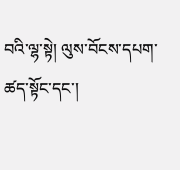བའི་ལྷ་སྟེ། ལུས་བོངས་དཔག་ཚད་སྟོང་དང་།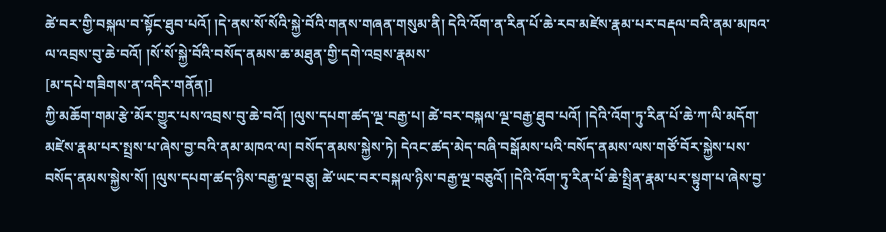ཚེ་བར་གྱི་བསྐལ་བ་སྟོང་ཐུབ་པའོ། །དེ་ནས་སོ་སོའི་སྐྱེ་བོའི་གནས་གཞན་གསུམ་ནི། དེའི་འོག་ན་རིན་པོ་ཆེ་རབ་མཛེས་རྣམ་པར་བརྡལ་བའི་ནམ་མཁའ་ལ་འབྲས་བུ་ཆེ་བའོ། །སོ་སོ་སྐྱེ་བོའི་བསོད་ནམས་ཆ་མཐུན་གྱི་དགེ་འབྲས་རྣམས་
[མ་དཔེ་གཟིགས་ན་འདིར་གནོན།]
ཀྱི་མཆོག་གམ་རྩེ་མོར་གྱུར་པས་འབྲས་བུ་ཆེ་བའོ། །ལུས་དཔག་ཚད་ལྔ་བརྒྱ་པ། ཚེ་བར་བསྐལ་ལྔ་བརྒྱ་ཐུབ་པའོ། །དེའི་འོག་ཏུ་རིན་པོ་ཆེ་ཀ་ལི་མདོག་མཛེས་རྣམ་པར་སྤྲས་པ་ཞེས་བྱ་བའི་ནམ་མཁའ་ལ། བསོད་ནམས་སྐྱེས་ཏེ། དེའང་ཚད་མེད་བཞི་བསྒོམས་པའི་བསོད་ནམས་ལས་གཙོ་བོར་སྐྱེས་པས་བསོད་ནམས་སྐྱེས་སོ། །ལུས་དཔག་ཚད་ཉིས་བརྒྱ་ལྔ་བཅུ། ཚེ་ཡང་བར་བསྐལ་ཉིས་བརྒྱ་ལྔ་བཅུའོ། །དེའི་འོག་ཏུ་རིན་པོ་ཆེ་སྤྲིན་རྣམ་པར་སྟུག་པ་ཞེས་བྱ་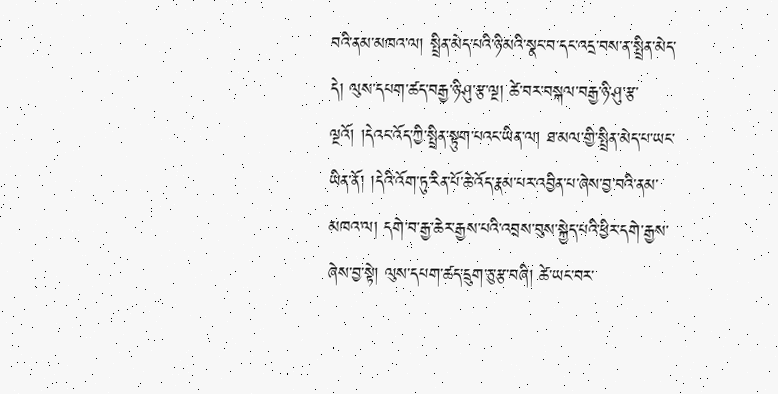བའི་ནམ་མཁའ་ལ། སྤྲིན་མེད་པའི་ཉི་མའི་སྣང་བ་དང་འདྲ་བས་ན་སྤྲིན་མེད་དེ། ལུས་དཔག་ཚད་བརྒྱ་ཉི་ཤུ་རྩ་ལྔ། ཚེ་བར་བསྐལ་བརྒྱ་ཉི་ཤུ་རྩ་ལྔའོ། །དེའང་འོད་ཀྱི་སྤྲིན་སྟུག་པའང་ཡིན་ལ། ཐ་མལ་གྱི་སྤྲིན་མེད་པ་ཡང་ཡིན་ནོ། །དེའི་འོག་ཏུ་རིན་པོ་ཆེ་འོད་རྣམ་པར་འབྱིན་པ་ཞེས་བྱ་བའི་ནམ་མཁའ་ལ། དགེ་བ་རྒྱ་ཆེར་རྒྱས་པའི་འབྲས་བུས་སྐྱེད་པའི་ཕྱིར་དགེ་རྒྱས་ཞེས་བྱ་སྟེ། ལུས་དཔག་ཚད་དྲུག་ཅུ་རྩ་བཞི། ཚེ་ཡང་བར་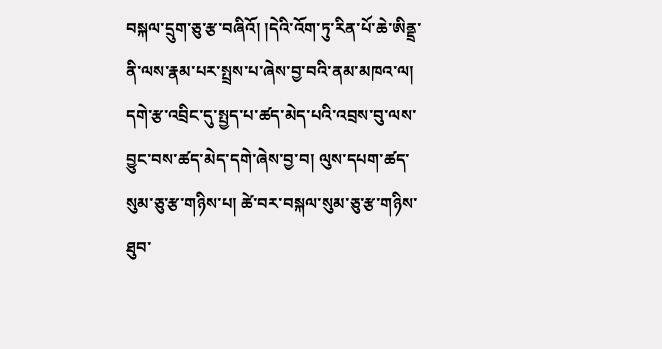བསྐལ་དྲུག་ཅུ་རྩ་བཞིའོ། །དེའི་འོག་ཏུ་རིན་པོ་ཆེ་ཨིནྡྲ་ནི་ལས་རྣམ་པར་སྤྲས་པ་ཞེས་བྱ་བའི་ནམ་མཁའ་ལ། དགེ་རྩ་འབྲིང་དུ་སྤྱད་པ་ཚད་མེད་པའི་འབྲས་བུ་ལས་བྱུང་བས་ཚད་མེད་དགེ་ཞེས་བྱ་བ། ལུས་དཔག་ཚད་སུམ་ཅུ་རྩ་གཉིས་པ། ཚེ་བར་བསྐལ་སུམ་ཅུ་རྩ་གཉིས་ཐུབ་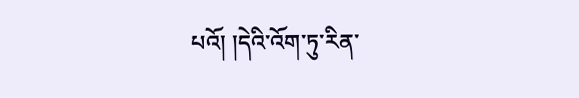པའོ། །དེའི་འོག་ཏུ་རིན་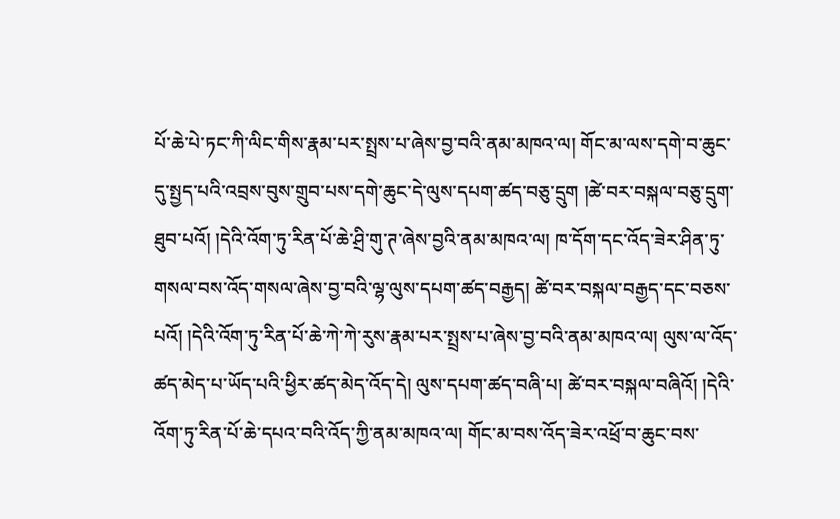པོ་ཆེ་པེ་ཏང་ཀི་ལིང་གིས་རྣམ་པར་སྤྲས་པ་ཞེས་བྱ་བའི་ནམ་མཁའ་ལ། གོང་མ་ལས་དགེ་བ་ཆུང་དུ་སྤྱད་པའི་འབྲས་བུས་གྲུབ་པས་དགེ་ཆུང་དེ་ལུས་དཔག་ཚད་བཅུ་དྲུག །ཚེ་བར་བསྐལ་བཅུ་དྲུག་ཐུབ་པའོ། །དེའི་འོག་ཏུ་རིན་པོ་ཆེ་ཤྲི་གུ་ཊ་ཞེས་བྱའི་ནམ་མཁའ་ལ། ཁ་དོག་དང་འོད་ཟེར་ཤིན་ཏུ་གསལ་བས་འོད་གསལ་ཞེས་བྱ་བའི་ལྷ་ལུས་དཔག་ཚད་བརྒྱད། ཚེ་བར་བསྐལ་བརྒྱད་དང་བཅས་པའོ། །དེའི་འོག་ཏུ་རིན་པོ་ཆེ་ཀེ་ཀེ་རུས་རྣམ་པར་སྤྲས་པ་ཞེས་བྱ་བའི་ནམ་མཁའ་ལ། ལུས་ལ་འོད་ཚད་མེད་པ་ཡོད་པའི་ཕྱིར་ཚད་མེད་འོད་དེ། ལུས་དཔག་ཚད་བཞི་པ། ཚེ་བར་བསྐལ་བཞིའོ། །དེའི་འོག་ཏུ་རིན་པོ་ཆེ་དཔའ་བའི་འོད་ཀྱི་ནམ་མཁའ་ལ། གོང་མ་བས་འོད་ཟེར་འཕྲོ་བ་ཆུང་བས་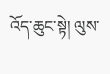འོད་ཆུང་སྟེ། ལུས་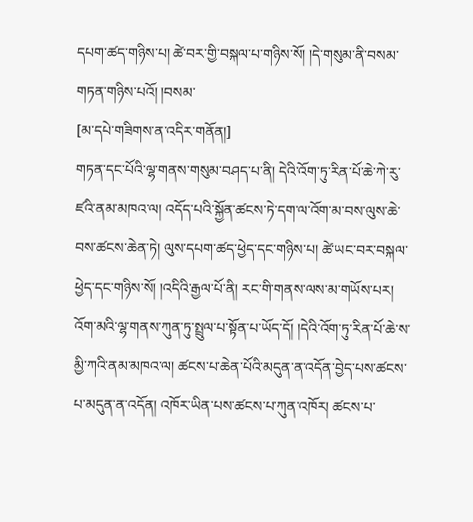དཔག་ཚད་གཉིས་པ། ཚེ་བར་གྱི་བསྐལ་པ་གཉིས་སོ། །དེ་གསུམ་ནི་བསམ་གཏན་གཉིས་པའོ། །བསམ་
[མ་དཔེ་གཟིགས་ན་འདིར་གནོན།]
གཏན་དང་པོའི་ལྷ་གནས་གསུམ་བཤད་པ་ནི། དེའི་འོག་ཏུ་རིན་པོ་ཆེ་ཀེ་རུ་ཛའི་ནམ་མཁའ་ལ། འདོད་པའི་སྐྱོན་ཚངས་ཏེ་དག་ལ་འོག་མ་བས་ལུས་ཆེ་བས་ཚངས་ཆེན་ཏེ། ལུས་དཔག་ཚད་ཕྱེད་དང་གཉིས་པ། ཚེ་ཡང་བར་བསྐལ་ཕྱེད་དང་གཉིས་སོ། །འདིའི་རྒྱལ་པོ་ནི། རང་གི་གནས་ལས་མ་གཡོས་པར། འོག་མའི་ལྷ་གནས་ཀུན་ཏུ་སྤྲུལ་པ་སྟོན་པ་ཡོད་དོ། །དེའི་འོག་ཏུ་རིན་པོ་ཆེ་ས་མྱི་ཀའི་ནམ་མཁའ་ལ། ཚངས་པ་ཆེན་པོའི་མདུན་ན་འདོན་བྱེད་པས་ཚངས་པ་མདུན་ན་འདོན། འཁོར་ཡིན་པས་ཚངས་པ་ཀུན་འཁོར། ཚངས་པ་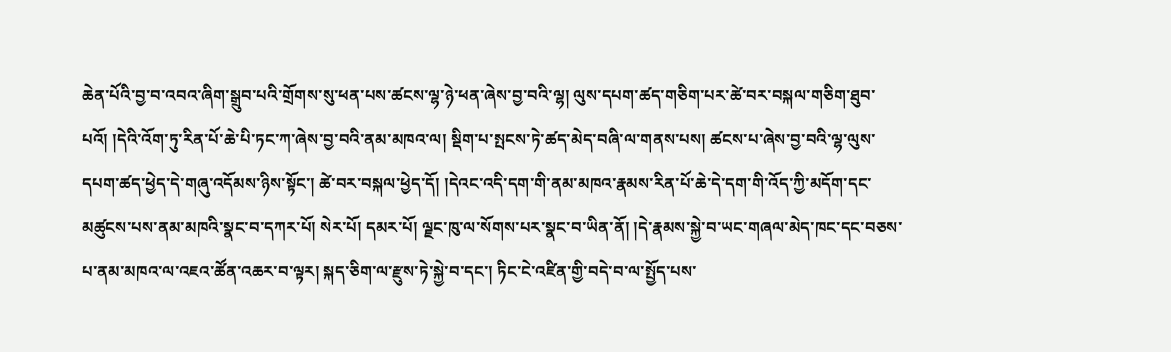ཆེན་པོའི་བྱ་བ་འབའ་ཞིག་སྒྲུབ་པའི་གྲོགས་སུ་ཕན་པས་ཚངས་ལྷ་ཉེ་ཕན་ཞེས་བྱ་བའི་ལྷ། ལུས་དཔག་ཚད་གཅིག་པར་ཚེ་བར་བསྐལ་གཅིག་ཐུབ་པའོ། །དེའི་འོག་ཏུ་རིན་པོ་ཆེ་པི་ཏང་ཀ་ཞེས་བྱ་བའི་ནམ་མཁའ་ལ། སྡིག་པ་སྤངས་ཏེ་ཚད་མེད་བཞི་ལ་གནས་པས། ཚངས་པ་ཞེས་བྱ་བའི་ལྷ་ལུས་དཔག་ཚད་ཕྱེད་དེ་གཞུ་འདོམས་ཉིས་སྟོང་། ཚེ་བར་བསྐལ་ཕྱེད་དོ། །དེའང་འདི་དག་གི་ནམ་མཁའ་རྣམས་རིན་པོ་ཆེ་དེ་དག་གི་འོད་ཀྱི་མདོག་དང་མཚུངས་པས་ནམ་མཁའི་སྣང་བ་དཀར་པོ། སེར་པོ། དམར་པོ། ལྗང་ཁུ་ལ་སོགས་པར་སྣང་བ་ཡིན་ནོ། །དེ་རྣམས་སྐྱེ་བ་ཡང་གཞལ་མེད་ཁང་དང་བཅས་པ་ནམ་མཁའ་ལ་འཇའ་ཚོན་འཆར་བ་ལྟར། སྐད་ཅིག་ལ་རྫུས་ཏེ་སྐྱེ་བ་དང་། ཏིང་ངེ་འཛིན་གྱི་བདེ་བ་ལ་སྤྱོད་པས་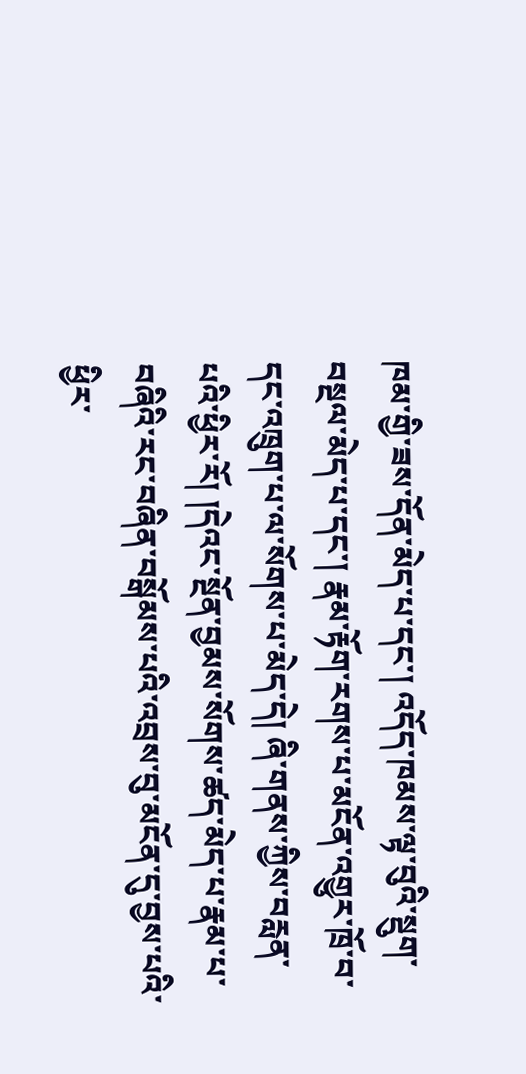ཁམ་གྱི་ཟས་དོན་མེད་པ་དང་། འདོད་ཁམས་ལྟ་བུའི་སྡུག་བསྔལ་མེད་པ་དང་། རྣམ་རྟོག་རགས་པ་མངོན་འགྱུར་ཁྲོ་བ་དང་འཁྲུག་པ་ལ་སོགས་པ་མེད་དེ། ཞི་གནས་ཀྱིས་བརླན་པའི་ཕྱིར་རོ། །དེའང་སྔོན་བྱམས་སོགས་ཚད་མེད་པ་རྣམ་པ་བཞིའི་རང་བཞིན་བསྒོམས་པའི་འབྲས་བུ་མངོན་དུ་བྱས་པའི་ཕྱིར་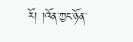རོ། །འོན་ཀྱང་ཉོན་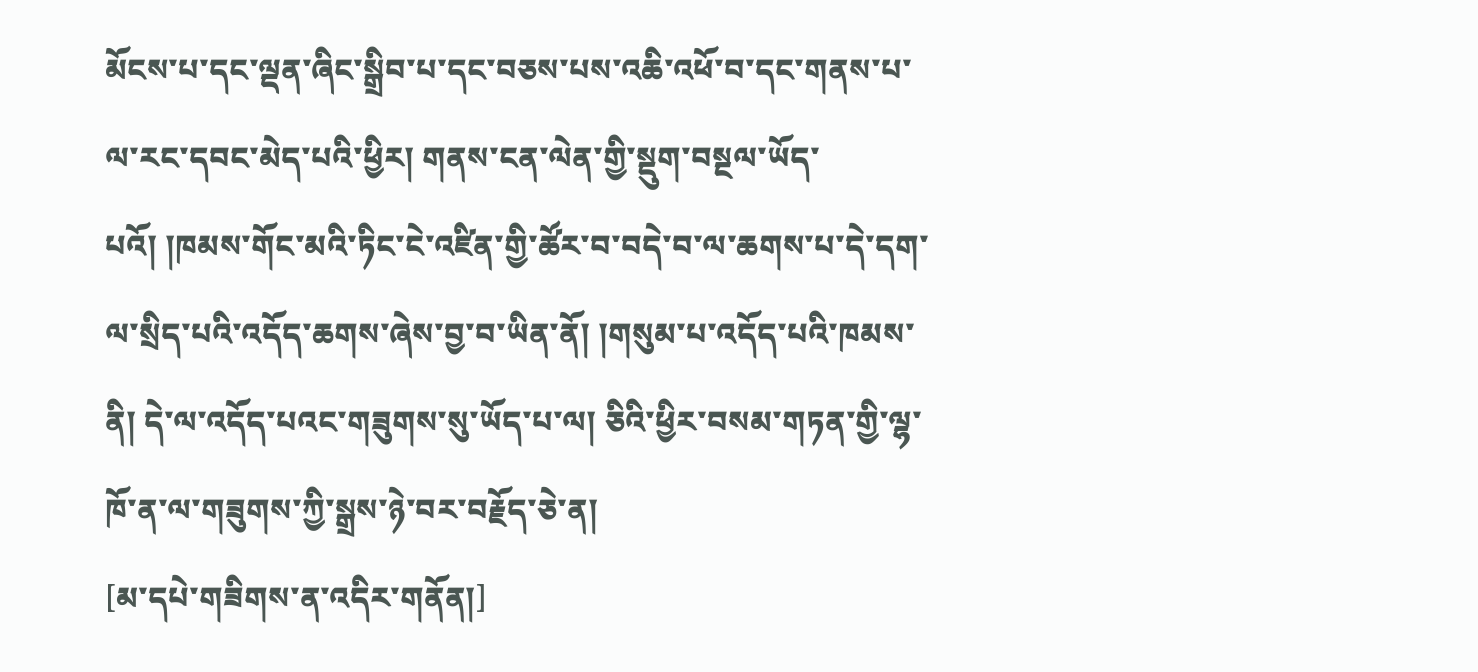མོངས་པ་དང་ལྡན་ཞིང་སྒྲིབ་པ་དང་བཅས་པས་འཆི་འཕོ་བ་དང་གནས་པ་ལ་རང་དབང་མེད་པའི་ཕྱིར། གནས་ངན་ལེན་གྱི་སྡུག་བསྔལ་ཡོད་པའོ། །ཁམས་གོང་མའི་ཏིང་ངེ་འཛིན་གྱི་ཚོར་བ་བདེ་བ་ལ་ཆགས་པ་དེ་དག་ལ་སྲིད་པའི་འདོད་ཆགས་ཞེས་བྱ་བ་ཡིན་ནོ། །གསུམ་པ་འདོད་པའི་ཁམས་ནི། དེ་ལ་འདོད་པའང་གཟུགས་སུ་ཡོད་པ་ལ། ཅིའི་ཕྱིར་བསམ་གཏན་གྱི་ལྷ་ཁོ་ན་ལ་གཟུགས་ཀྱི་སྒྲས་ཉེ་བར་བརྗོད་ཅེ་ན།
[མ་དཔེ་གཟིགས་ན་འདིར་གནོན།]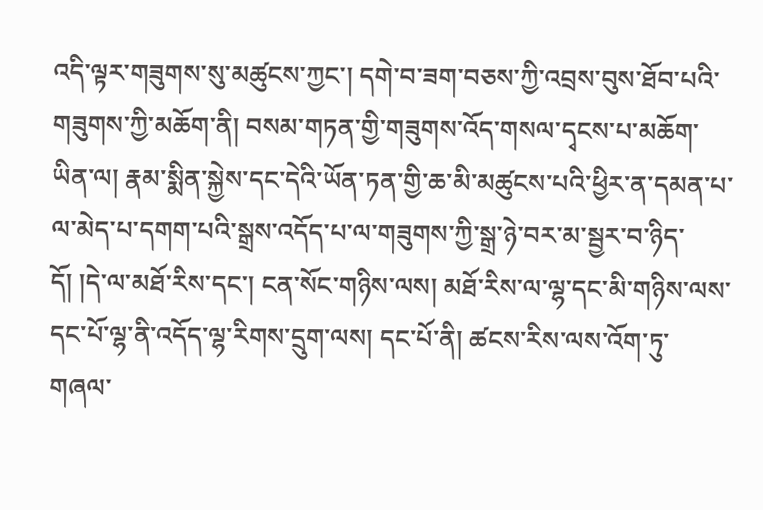འདི་ལྟར་གཟུགས་སུ་མཚུངས་ཀྱང་། དགེ་བ་ཟག་བཅས་ཀྱི་འབྲས་བུས་ཐོབ་པའི་གཟུགས་ཀྱི་མཆོག་ནི། བསམ་གཏན་གྱི་གཟུགས་འོད་གསལ་དྭངས་པ་མཆོག་ཡིན་ལ། རྣམ་སྨིན་སྐྱེས་དང་དེའི་ཡོན་ཏན་གྱི་ཆ་མི་མཚུངས་པའི་ཕྱིར་ན་དམན་པ་ལ་མེད་པ་དགག་པའི་སྒྲས་འདོད་པ་ལ་གཟུགས་ཀྱི་སྒྲ་ཉེ་བར་མ་སྦྱར་བ་ཉིད་དོ། །དེ་ལ་མཐོ་རིས་དང་། ངན་སོང་གཉིས་ལས། མཐོ་རིས་ལ་ལྷ་དང་མི་གཉིས་ལས་དང་པོ་ལྷ་ནི་འདོད་ལྷ་རིགས་དྲུག་ལས། དང་པོ་ནི། ཚངས་རིས་ལས་འོག་ཏུ་གཞལ་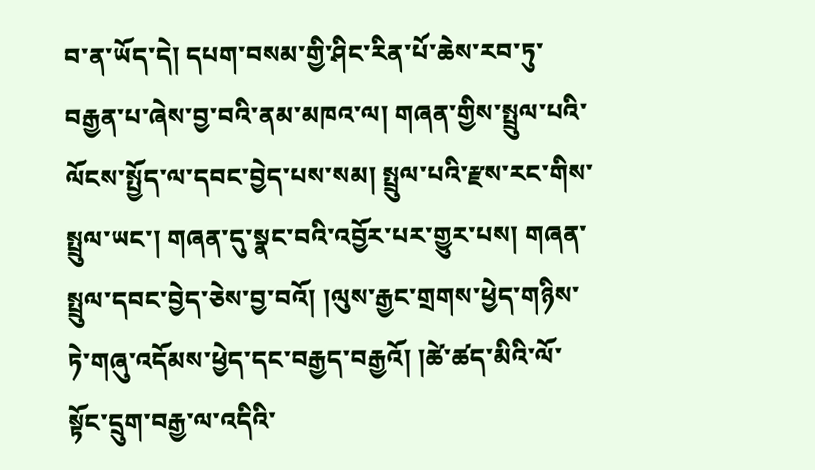བ་ན་ཡོད་དེ། དཔག་བསམ་གྱི་ཤིང་རིན་པོ་ཆེས་རབ་ཏུ་བརྒྱན་པ་ཞེས་བྱ་བའི་ནམ་མཁའ་ལ། གཞན་གྱིས་སྤྲུལ་པའི་ལོངས་སྤྱོད་ལ་དབང་བྱེད་པས་སམ། སྤྲུལ་པའི་རྫས་རང་གིས་སྤྲུལ་ཡང་། གཞན་དུ་སྣང་བའི་འབྱོར་པར་གྱུར་པས། གཞན་སྤྲུལ་དབང་བྱེད་ཅེས་བྱ་བའོ། །ལུས་རྒྱང་གྲགས་ཕྱེད་གཉིས་ཏེ་གཞུ་འདོམས་ཕྱེད་དང་བརྒྱད་བརྒྱའོ། །ཚེ་ཚད་མིའི་ལོ་སྟོང་དྲུག་བརྒྱ་ལ་འདིའི་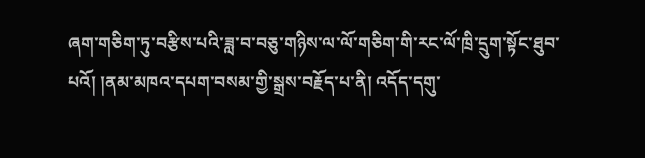ཞག་གཅིག་ཏུ་བརྩིས་པའི་ཟླ་བ་བཅུ་གཉིས་ལ་ལོ་གཅིག་གི་རང་ལོ་ཁྲི་དྲུག་སྟོང་ཐུབ་པའོ། །ནམ་མཁའ་དཔག་བསམ་གྱི་སྒྲས་བརྗོད་པ་ནི། འདོད་དགུ་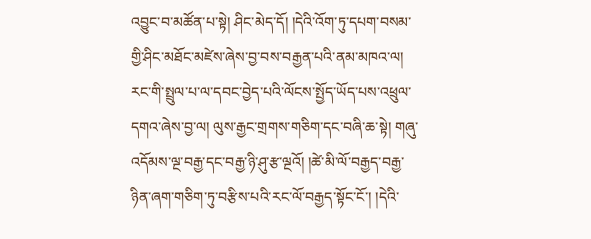འབྱུང་བ་མཚོན་པ་སྟེ། ཤིང་མེད་དོ། །དེའི་འོག་ཏུ་དཔག་བསམ་གྱི་ཤིང་མཐོང་མཛེས་ཞེས་བྱ་བས་བརྒྱན་པའི་ནམ་མཁའ་ལ། རང་གི་སྤྲུལ་པ་ལ་དབང་བྱེད་པའི་ལོངས་སྤྱོད་ཡོད་པས་འཕྲུལ་དགའ་ཞེས་བྱ་ལ། ལུས་རྒྱང་གྲགས་གཅིག་དང་བཞི་ཆ་སྟེ། གཞུ་འདོམས་ལྔ་བརྒྱ་དང་བརྒྱ་ཉི་ཤུ་རྩ་ལྔའོ། །ཚེ་མི་ལོ་བརྒྱད་བརྒྱ་ཉིན་ཞག་གཅིག་ཏུ་བརྩིས་པའི་རང་ལོ་བརྒྱད་སྟོང་ངོ་། །དེའི་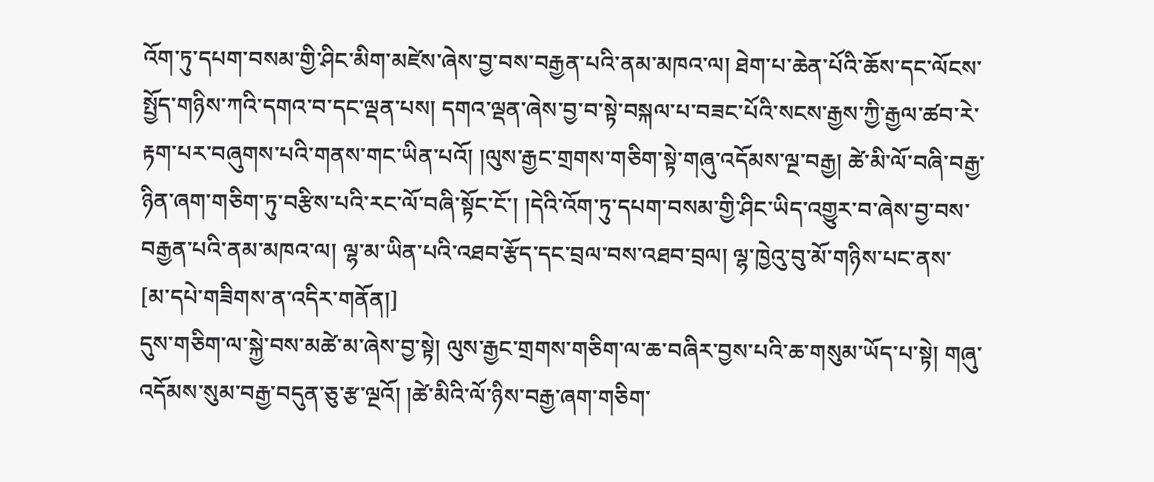འོག་ཏུ་དཔག་བསམ་གྱི་ཤིང་མིག་མཛེས་ཞེས་བྱ་བས་བརྒྱན་པའི་ནམ་མཁའ་ལ། ཐེག་པ་ཆེན་པོའི་ཆོས་དང་ལོངས་སྤྱོད་གཉིས་ཀའི་དགའ་བ་དང་ལྡན་པས། དགའ་ལྡན་ཞེས་བྱ་བ་སྟེ་བསྐལ་པ་བཟང་པོའི་སངས་རྒྱས་ཀྱི་རྒྱལ་ཚབ་རེ་རྟག་པར་བཞུགས་པའི་གནས་གང་ཡིན་པའོ། །ལུས་རྒྱང་གྲགས་གཅིག་སྟེ་གཞུ་འདོམས་ལྔ་བརྒྱ། ཚེ་མི་ལོ་བཞི་བརྒྱ་ཉིན་ཞག་གཅིག་ཏུ་བརྩིས་པའི་རང་ལོ་བཞི་སྟོང་ངོ་། །དེའི་འོག་ཏུ་དཔག་བསམ་གྱི་ཤིང་ཡིད་འགྱུར་བ་ཞེས་བྱ་བས་བརྒྱན་པའི་ནམ་མཁའ་ལ། ལྷ་མ་ཡིན་པའི་འཐབ་རྩོད་དང་བྲལ་བས་འཐབ་བྲལ། ལྷ་ཁྱེའུ་བུ་མོ་གཉིས་པང་ནས་
[མ་དཔེ་གཟིགས་ན་འདིར་གནོན།]
དུས་གཅིག་ལ་སྐྱེ་བས་མཚེ་མ་ཞེས་བྱ་སྟེ། ལུས་རྒྱང་གྲགས་གཅིག་ལ་ཆ་བཞིར་བྱས་པའི་ཆ་གསུམ་ཡོད་པ་སྟེ། གཞུ་འདོམས་སུམ་བརྒྱ་བདུན་ཅུ་རྩ་ལྔའོ། །ཚེ་མིའི་ལོ་ཉིས་བརྒྱ་ཞག་གཅིག་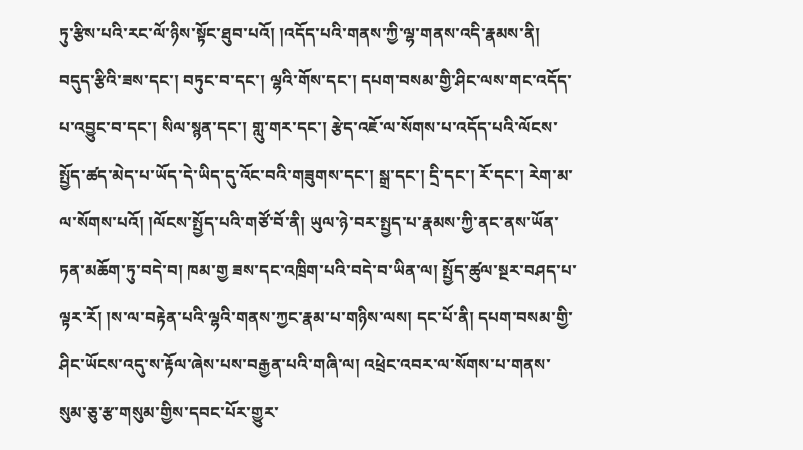ཏུ་རྩིས་པའི་རང་ལོ་ཉིས་སྟོང་ཐུབ་པའོ། །འདོད་པའི་གནས་ཀྱི་ལྷ་གནས་འདི་རྣམས་ནི། བདུད་རྩིའི་ཟས་དང་། བཏུང་བ་དང་། ལྷའི་གོས་དང་། དཔག་བསམ་གྱི་ཤིང་ལས་གང་འདོད་པ་འབྱུང་བ་དང་། སིལ་སྙན་དང་། གླུ་གར་དང་། རྩེད་འཇོ་ལ་སོགས་པ་འདོད་པའི་ལོངས་སྤྱོད་ཚད་མེད་པ་ཡོད་དེ་ཡིད་དུ་འོང་བའི་གཟུགས་དང་། སྒྲ་དང་། དྲི་དང་། རོ་དང་། རེག་མ་ལ་སོགས་པའོ། །ལོངས་སྤྱོད་པའི་གཙོ་བོ་ནི། ཡུལ་ཉེ་བར་སྤྱད་པ་རྣམས་ཀྱི་ནང་ནས་ཡོན་ཏན་མཆོག་ཏུ་བདེ་བ། ཁམ་གྱ ཟས་དང་འཁྲིག་པའི་བདེ་བ་ཡིན་ལ། སྤྱོད་ཚུལ་སྔར་བཤད་པ་ལྟར་རོ། །ས་ལ་བརྟེན་པའི་ལྷའི་གནས་ཀྱང་རྣམ་པ་གཉིས་ལས། དང་པོ་ནི། དཔག་བསམ་གྱི་ཤིང་ཡོངས་འདུ་ས་རྟོལ་ཞེས་པས་བརྒྱན་པའི་གཞི་ལ། འཕྲེང་འབར་ལ་སོགས་པ་གནས་སུམ་ཅུ་རྩ་གསུམ་གྱིས་དབང་པོར་གྱུར་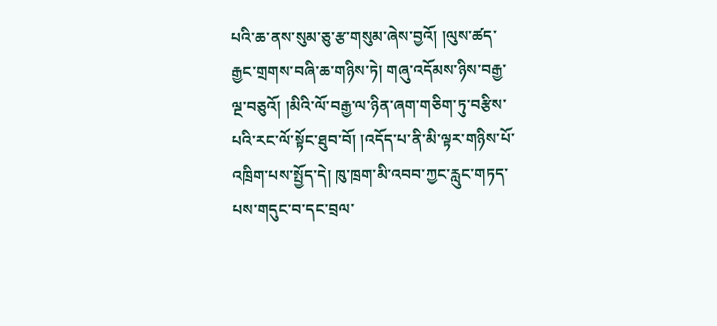པའི་ཆ་ནས་སུམ་ཅུ་རྩ་གསུམ་ཞེས་བྱའོ། །ལུས་ཚད་རྒྱང་གྲགས་བཞི་ཆ་གཉིས་ཏེ། གཞུ་འདོམས་ཉིས་བརྒྱ་ལྔ་བཅུའོ། །མིའི་ལོ་བརྒྱ་ལ་ཉིན་ཞག་གཅིག་ཏུ་བརྩིས་པའི་རང་ལོ་སྟོང་ཐུབ་བོ། །འདོད་པ་ནི་མི་ལྟར་གཉིས་པོ་འཁྲིག་པས་སྤྱོད་དེ། ཁུ་ཁྲག་མི་འབབ་ཀྱང་རླུང་གཏད་པས་གདུང་བ་དང་བྲལ་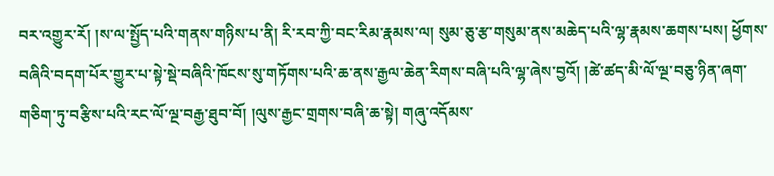བར་འགྱུར་རོ། །ས་ལ་སྤྱོད་པའི་གནས་གཉིས་པ་ནི། རི་རབ་ཀྱི་བང་རིམ་རྣམས་ལ། སུམ་ཅུ་རྩ་གསུམ་ནས་མཆེད་པའི་ལྷ་རྣམས་ཆགས་པས། ཕྱོགས་བཞིའི་བདག་པོར་གྱུར་པ་སྟེ་སྡེ་བཞིའི་ཁོངས་སུ་གཏོགས་པའི་ཆ་ནས་རྒྱལ་ཆེན་རིགས་བཞི་པའི་ལྷ་ཞེས་བྱའོ། །ཚེ་ཚད་མི་ལོ་ལྔ་བཅུ་ཉིན་ཞག་གཅིག་ཏུ་བརྩིས་པའི་རང་ལོ་ལྔ་བརྒྱ་ཐུབ་བོ། །ལུས་རྒྱང་གྲགས་བཞི་ཆ་སྟེ། གཞུ་འདོམས་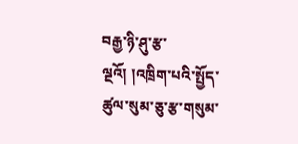བརྒྱ་ཉི་ཤུ་རྩ་ལྔའོ། །འཁྲིག་པའི་སྤྱོད་ཚུལ་སུམ་ཅུ་རྩ་གསུམ་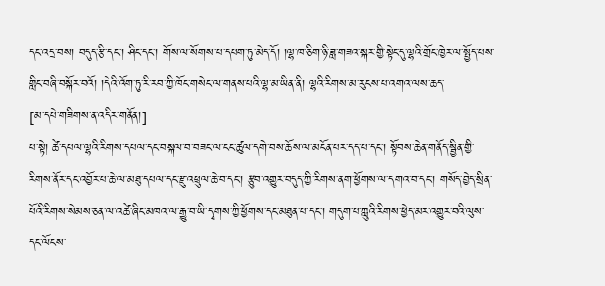དང་འདྲ་བས། བདུད་རྩི་དང་། ཤིང་དང་། གོས་ལ་སོགས་པ་དཔག་ཏུ་མེད་དོ། །ལྷ་ཁ་ཅིག་ཉི་ཟླ་གཟའ་སྐར་གྱི་སྟེང་དུ་ལྷའི་གྲོང་ཁྱེར་ལ་སྤྱོད་པས་གླིང་བཞི་བསྐོར་བའོ། །དེའི་འོག་ཏུ་རི་རབ་ཀྱི་ཁོང་གསེང་ལ་གནས་པའི་ལྷ་མ་ཡིན་ནི། ལྷའི་རིགས་མ་རུངས་པ་འགའ་ལས་ཆད་
[མ་དཔེ་གཟིགས་ན་འདིར་གནོན།]
པ་སྟེ། ཚེ་དཔལ་ལྷའི་རིགས་དཔལ་དང་བསྐལ་བ་བཟང་ལ་ངང་ཚུལ་དགེ་བས་ཆོས་ལ་མངོན་པར་དད་པ་དང་། སྟོབས་ཆེན་གནོད་སྦྱིན་གྱི་རིགས་ནོར་དང་འབྱོར་པ་ཆེ་ལ་མཐུ་དཔལ་དང་རྫུ་འཕྲུལ་ཆེ་བ་དང་། རྩུབ་འགྱུར་བདུད་ཀྱི་རིགས་ནག་ཕྱོགས་ལ་དགའ་བ་དང་། གསོད་བྱེད་སྲིན་པོའི་རིགས་སེམས་ཅན་ལ་འཚེ་ཞིང་མཁའ་ལ་རྒྱུ་བ་ཡི་དྭགས་ཀྱི་ཕྱོགས་དང་མཐུན་པ་དང་། གདུག་པ་ཀླུའི་རིགས་ཕྱེད་མར་འགྱུར་བའི་ལུས་དང་ལོངས་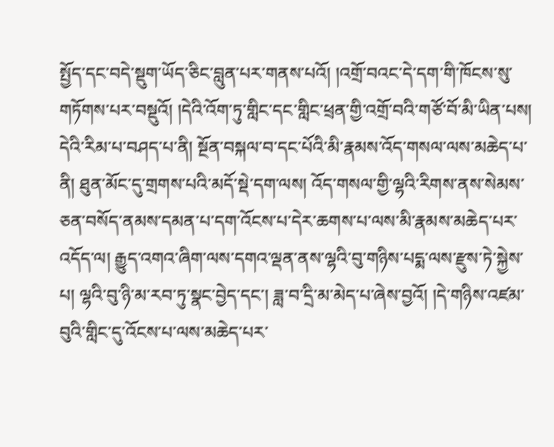སྤྱོད་དང་བདེ་སྡུག་ཡོད་ཅིང་བླུན་པར་གནས་པའོ། །འགྲོ་བའང་དེ་དག་གི་ཁོངས་སུ་གཏོགས་པར་བསྡུའོ། །དེའི་འོག་ཏུ་གླིང་དང་གླིང་ཕྲན་གྱི་འགྲོ་བའི་གཙོ་བོ་མི་ཡིན་པས། དེའི་རིམ་པ་བཤད་པ་ནི། སྔོན་བསྐལ་བ་དང་པོའི་མི་རྣམས་འོད་གསལ་ལས་མཆེད་པ་ནི། ཐུན་མོང་དུ་གྲགས་པའི་མདོ་སྡེ་དག་ལས། འོད་གསལ་གྱི་ལྷའི་རིགས་ནས་སེམས་ཅན་བསོད་ནམས་དམན་པ་དག་འོངས་པ་དེར་ཆགས་པ་ལས་མི་རྣམས་མཆེད་པར་འདོད་ལ། རྒྱུད་འགའ་ཞིག་ལས་དགའ་ལྡན་ནས་ལྷའི་བུ་གཉིས་པདྨ་ལས་རྫུས་ཏེ་སྐྱེས་པ། ལྷའི་བུ་ཉི་མ་རབ་ཏུ་སྣང་བྱེད་དང་། ཟླ་བ་དྲི་མ་མེད་པ་ཞེས་བྱའོ། །དེ་གཉིས་འཛམ་བུའི་གླིང་དུ་འོངས་པ་ལས་མཆེད་པར་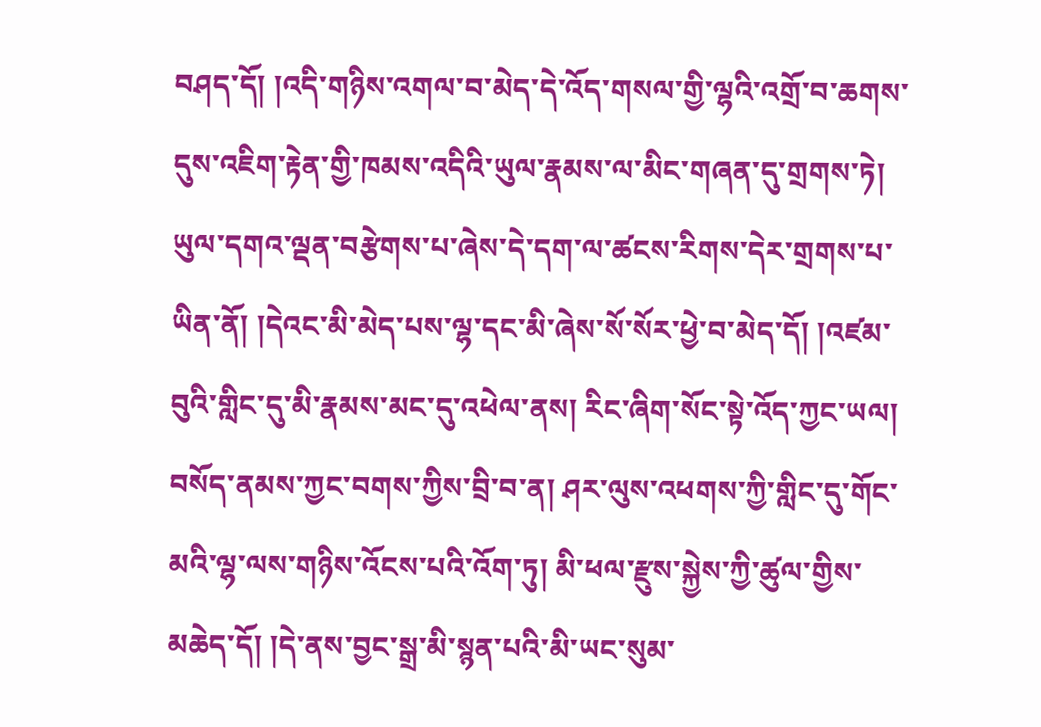བཤད་དོ། །འདི་གཉིས་འགལ་བ་མེད་དེ་འོད་གསལ་གྱི་ལྷའི་འགྲོ་བ་ཆགས་དུས་འཇིག་རྟེན་གྱི་ཁམས་འདིའི་ཡུལ་རྣམས་ལ་མིང་གཞན་དུ་གྲགས་ཏེ། ཡུལ་དགའ་ལྡན་བརྩེགས་པ་ཞེས་དེ་དག་ལ་ཚངས་རིགས་དེར་གྲགས་པ་ཡིན་ནོ། །དེའང་མི་མེད་པས་ལྷ་དང་མི་ཞེས་སོ་སོར་ཕྱེ་བ་མེད་དོ། །འཛམ་བུའི་གླིང་དུ་མི་རྣམས་མང་དུ་འཕེལ་ནས། རིང་ཞིག་སོང་སྟེ་འོད་ཀྱང་ཡལ། བསོད་ནམས་ཀྱང་བགས་ཀྱིས་བྲི་བ་ན། ཤར་ལུས་འཕགས་ཀྱི་གླིང་དུ་གོང་མའི་ལྷ་ལས་གཉིས་འོངས་པའི་འོག་ཏུ། མི་ཕལ་རྫུས་སྐྱེས་ཀྱི་ཚུལ་གྱིས་མཆེད་དོ། །དེ་ནས་བྱང་སྒྲ་མི་སྙན་པའི་མི་ཡང་སུམ་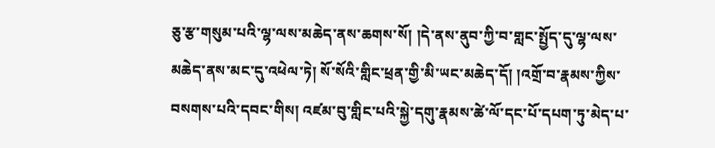ཅུ་རྩ་གསུམ་པའི་ལྷ་ལས་མཆེད་ནས་ཆགས་སོ། །དེ་ནས་ནུབ་ཀྱི་བ་གླང་སྤྱོད་དུ་ལྷ་ལས་མཆེད་ནས་མང་དུ་འཕེལ་ཏེ། སོ་སོའི་གླིང་ཕྲན་གྱི་མི་ཡང་མཆེད་དོ། །འགྲོ་བ་རྣམས་ཀྱིས་བསགས་པའི་དབང་གིས། འཛམ་བུ་གླིང་པའི་སྐྱེ་དགུ་རྣམས་ཚེ་ལོ་དང་པོ་དཔག་ཏུ་མེད་པ་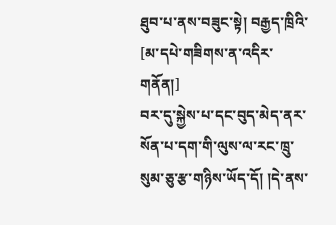ཐུབ་པ་ནས་བཟུང་སྟེ། བརྒྱད་ཁྲིའི་
[མ་དཔེ་གཟིགས་ན་འདིར་གནོན།]
བར་དུ་སྐྱེས་པ་དང་བུད་མེད་ནར་སོན་པ་དག་གི་ལུས་ལ་རང་ཁྲུ་སུམ་ཅུ་རྩ་གཉིས་ཡོད་དོ། །དེ་ནས་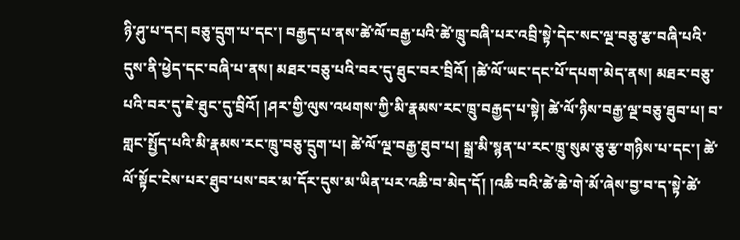ཉི་ཤུ་པ་དང། བཅུ་དྲུག་པ་དང་། བརྒྱད་པ་ནས་ཚེ་ལོ་བརྒྱ་པའི་ཚེ་ཁྲུ་བཞི་པར་འབྲི་སྟེ་དེང་སང་ལྔ་བཅུ་རྩ་བཞི་པའི་དུས་ནི་ཕྱེད་དང་བཞི་པ་ནས། མཐར་བཅུ་པའི་བར་དུ་ཐུང་བར་བྲིའོ། །ཚེ་ལོ་ཡང་དང་པོ་དཔག་མེད་ནས། མཐར་བཅུ་པའི་བར་དུ་ཇེ་ཐུང་དུ་བྲིའོ། །ཤར་གྱི་ལུས་འཕགས་ཀྱི་མི་རྣམས་རང་ཁྲུ་བརྒྱད་པ་སྟེ། ཚེ་ལོ་ཉིས་བརྒྱ་ལྔ་བཅུ་ཐུབ་པ། བ་གླང་སྤྱོད་པའི་མི་རྣམས་རང་ཁྲུ་བཅུ་དྲུག་པ། ཚེ་ལོ་ལྔ་བརྒྱ་ཐུབ་པ། སྒྲ་མི་སྙན་པ་རང་ཁྲུ་སུམ་ཅུ་རྩ་གཉིས་པ་དང་། ཚེ་ལོ་སྟོང་ངེས་པར་ཐུབ་པས་བར་མ་དོར་དུས་མ་ཡིན་པར་འཆི་བ་མེད་དོ། །འཆི་བའི་ཚེ་ཆེ་གེ་མོ་ཞེས་བྱ་བ་ད་སྟེ་ཚེ་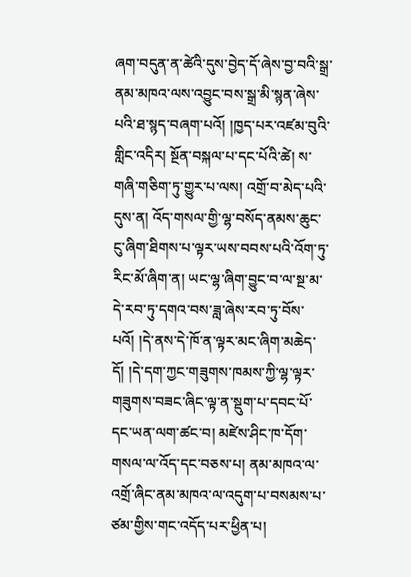ཞག་བདུན་ན་ཚེའི་དུས་བྱེད་དོ་ཞེས་བྱ་བའི་སྒྲ་ནམ་མཁའ་ལས་འབྱུང་བས་སྒྲ་མི་སྙན་ཞེས་པའི་ཐ་སྙད་བཞག་པའོ། །ཁྱད་པར་འཛམ་བུའི་གླིང་འདིར། སྔོན་བསྐལ་པ་དང་པོའི་ཚེ། ས་གཞི་གཅིག་ཏུ་གྱུར་པ་ལས། འགྲོ་བ་མེད་པའི་དུས་ན། འོད་གསལ་གྱི་ལྷ་བསོད་ནམས་ཆུང་ངུ་ཞིག་ཐིགས་པ་ལྟར་ཡས་བབས་པའི་འོག་ཏུ་རིང་མོ་ཞིག་ན། ཡང་ལྷ་ཞིག་བྱུང་བ་ལ་སྔ་མ་དེ་རབ་ཏུ་དགའ་བས་ཟླ་ཞེས་རབ་ཏུ་བོས་པའོ། །དེ་ནས་དེ་ཁོ་ན་ལྟར་མང་ཞིག་མཆེད་དོ། །དེ་དག་ཀྱང་གཟུགས་ཁམས་ཀྱི་ལྷ་ལྟར་གཟུགས་བཟང་ཞིང་ལྟ་ན་སྡུག་པ་དབང་པོ་དང་ཡན་ལག་ཚང་བ། མཛེས་ཤིང་ཁ་དོག་གསལ་ལ་འོད་དང་བཅས་པ། ནམ་མཁའ་ལ་འགྲོ་ཞིང་ནམ་མཁའ་ལ་འདུག་པ་བསམས་པ་ཙམ་གྱིས་གང་འདོད་པར་ཕྱིན་པ།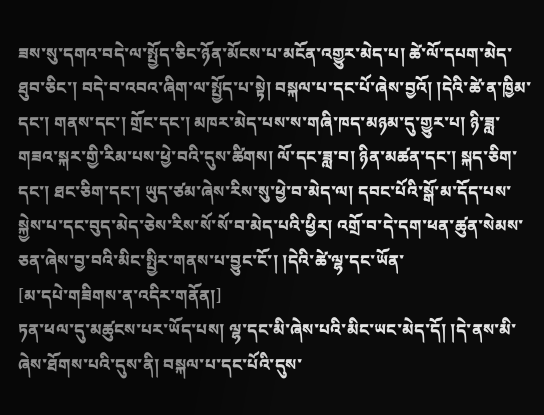ཟས་སུ་དགའ་བདེ་ལ་སྤྱོད་ཅིང་ཉོན་མོངས་པ་མངོན་འགྱུར་མེད་པ། ཚེ་ལོ་དཔག་མེད་ཐུབ་ཅིང་། བདེ་བ་འབའ་ཞིག་ལ་སྤྱོད་པ་སྟེ། བསྐལ་པ་དང་པོ་ཞེས་བྱའོ། །དེའི་ཚེ་ན་ཁྱིམ་དང་། གནས་དང་། གྲོང་དང་། མཁར་མེད་པས་ས་གཞི་ཁད་མཉམ་དུ་གྱུར་པ། ཉི་ཟླ་གཟའ་སྐར་གྱི་རིམ་པས་ཕྱེ་བའི་དུས་ཚིགས། ལོ་དང་ཟླ་བ། ཉིན་མཚན་དང་། སྐད་ཅིག་དང་། ཐང་ཅིག་དང་། ཡུད་ཙམ་ཞེས་རིས་སུ་ཕྱེ་བ་མེད་ལ། དབང་པོའི་སྒོ་མ་དོད་པས་སྐྱེས་པ་དང་བུད་མེད་ཅེས་རིས་སོ་སོ་བ་མེད་པའི་ཕྱིར། འགྲོ་བ་དེ་དག་ཕན་ཚུན་སེམས་ཅན་ཞེས་བྱ་བའི་མིང་སྤྱིར་གནས་པ་བྱུང་ངོ་། །དེའི་ཚེ་ལྷ་དང་ཡོན་
[མ་དཔེ་གཟིགས་ན་འདིར་གནོན།]
ཏན་ཕལ་དུ་མཚུངས་པར་ཡོད་པས། ལྷ་དང་མི་ཞེས་པའི་མིང་ཡང་མེད་དོ། །དེ་ནས་མི་ཞེས་ཐོགས་པའི་དུས་ནི། བསྐལ་པ་དང་པོའི་དུས་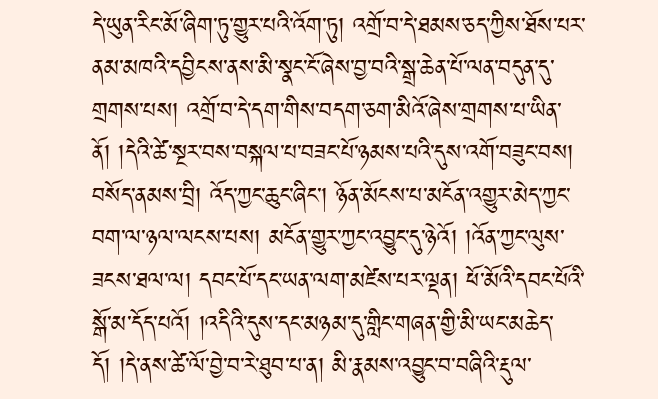དེ་ཡུན་རིང་མོ་ཞིག་ཏུ་གྱུར་པའི་འོག་ཏུ། འགྲོ་བ་དེ་ཐམས་ཅད་ཀྱིས་ཐོས་པར་ནམ་མཁའི་དབྱིངས་ནས་མི་སྣང་ངོ་ཞེས་བྱ་བའི་སྒྲ་ཆེན་པོ་ལན་བདུན་དུ་གྲགས་པས། འགྲོ་བ་དེ་དག་གིས་བདག་ཅག་མིའོ་ཞེས་གྲགས་པ་ཡིན་ནོ། །དེའི་ཚེ་སྔར་བས་བསྐལ་པ་བཟང་པོ་ཉམས་པའི་དུས་འགོ་བཟུང་བས། བསོད་ནམས་བྲི། འོད་ཀྱང་ཆུང་ཞིང་། ཉོན་མོངས་པ་མངོན་འགྱུར་མེད་ཀྱང་བག་ལ་ཉལ་ལངས་པས། མངོན་གྱུར་ཀྱང་འབྱུང་དུ་ཉེའོ། །འོན་ཀྱང་ལུས་ཟངས་ཐལ་ལ། དབང་པོ་དང་ཡན་ལག་མཛེས་པར་ལྡན། ཕོ་མོའི་དབང་པོའི་སྒོ་མ་དོད་པའོ། །འདིའི་དུས་དང་མཉམ་དུ་གླིང་གཞན་གྱི་མི་ཡང་མཆེད་དོ། །དེ་ནས་ཚེ་ལོ་བྱེ་བ་རེ་ཐུབ་པ་ན། མི་རྣམས་འབྱུང་བ་བཞིའི་རྡུལ་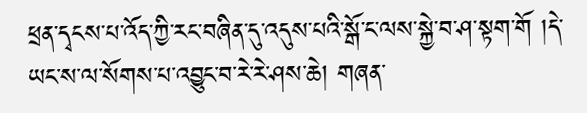ཕྲན་དྭངས་པ་འོད་ཀྱི་རང་བཞིན་དུ་འདུས་པའི་སྒོ་ང་ལས་སྐྱེ་བ་ཤ་སྟག་གོ །དེ་ཡང་ས་ལ་སོགས་པ་འབྱུང་བ་རེ་རེ་ཤས་ཆེ། གཞན་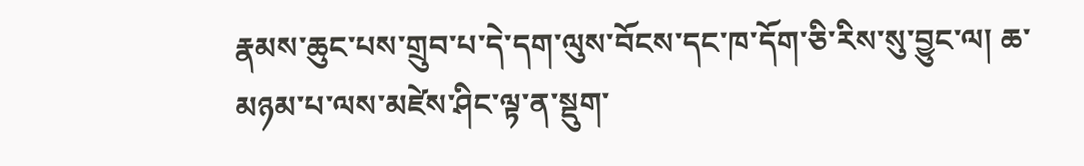རྣམས་ཆུང་པས་གྲུབ་པ་དེ་དག་ལུས་བོངས་དང་ཁ་དོག་ཅི་རིས་སུ་བྱུང་ལ། ཆ་མཉམ་པ་ལས་མཛེས་ཤིང་ལྟ་ན་སྡུག་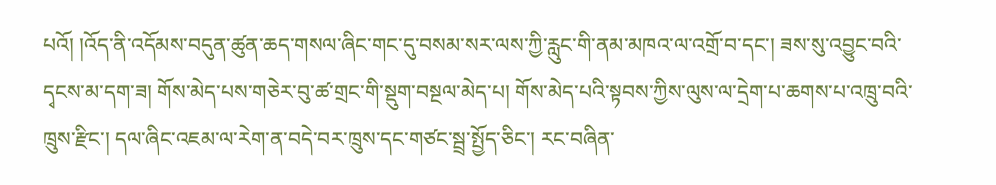པའོ། །འོད་ནི་འདོམས་བདུན་ཚུན་ཆད་གསལ་ཞིང་གང་དུ་བསམ་སར་ལས་ཀྱི་རླུང་གི་ནམ་མཁའ་ལ་འགྲོ་བ་དང་། ཟས་སུ་འབྱུང་བའི་དྭངས་མ་དག་ཟ། གོས་མེད་པས་གཅེར་བུ་ཚ་གྲང་གི་སྡུག་བསྔལ་མེད་པ། གོས་མེད་པའི་སྟབས་ཀྱིས་ལུས་ལ་དྲེག་པ་ཆགས་པ་འཁྲུ་བའི་ཁྲུས་རྫིང་། དལ་ཞིང་འཇམ་ལ་རེག་ན་བདེ་བར་ཁྲུས་དང་གཙང་སྦྲ་སྤྱོད་ཅིང་། རང་བཞིན་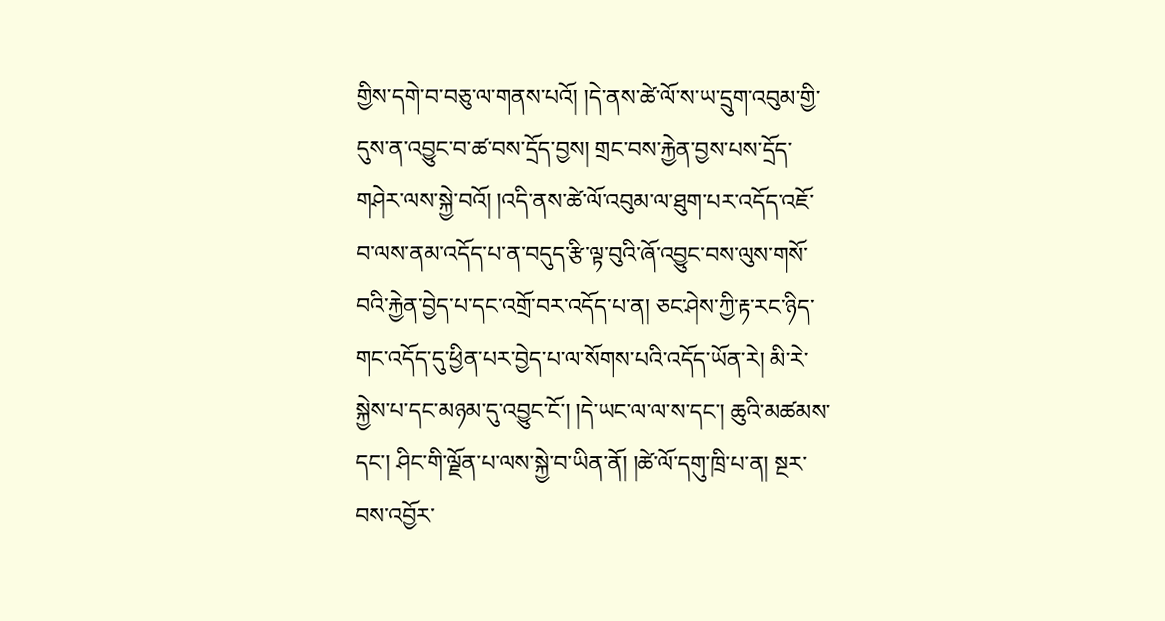གྱིས་དགེ་བ་བཅུ་ལ་གནས་པའོ། །དེ་ནས་ཚེ་ལོ་ས་ཡ་དྲུག་འབུམ་གྱི་དུས་ན་འབྱུང་བ་ཚ་བས་དྲོད་བྱས། གྲང་བས་རྐྱེན་བྱས་པས་དྲོད་གཤེར་ལས་སྐྱེ་བའོ། །འདི་ནས་ཚེ་ལོ་འབུམ་ལ་ཐུག་པར་འདོད་འཇོ་བ་ལས་ནམ་འདོད་པ་ན་བདུད་རྩི་ལྟ་བུའི་ཞོ་འབྱུང་བས་ལུས་གསོ་བའི་རྐྱེན་བྱེད་པ་དང་འགྲོ་བར་འདོད་པ་ན། ཅང་ཤེས་ཀྱི་རྟ་རང་ཉིད་གང་འདོད་དུ་ཕྱིན་པར་བྱེད་པ་ལ་སོགས་པའི་འདོད་ཡོན་རེ། མི་རེ་སྐྱེས་པ་དང་མཉམ་དུ་འབྱུང་ངོ་། །དེ་ཡང་ལ་ལ་ས་དང་། ཆུའི་མཚམས་དང་། ཤིང་གི་ལྗོན་པ་ལས་སྐྱེ་བ་ཡིན་ནོ། །ཚེ་ལོ་དགུ་ཁྲི་པ་ན། སྔར་བས་འབྱོར་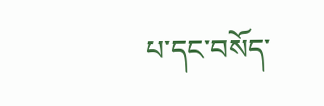པ་དང་བསོད་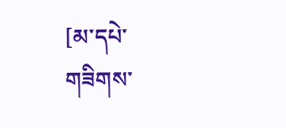[མ་དཔེ་གཟིགས་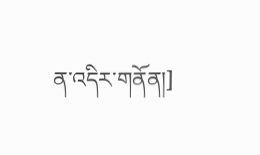ན་འདིར་གནོན།]